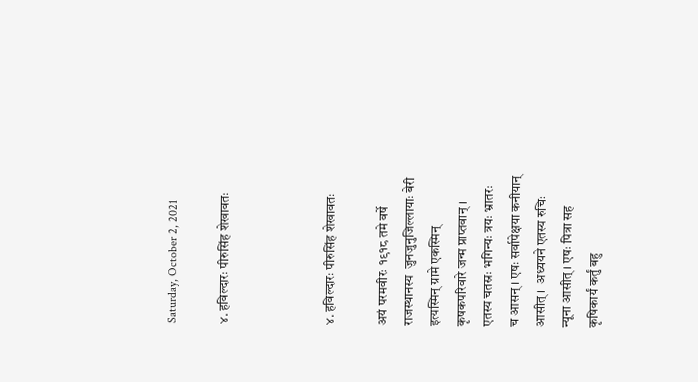Saturday, October 2, 2021

४. हविल्दारः पीरुसिंह शेखावतः



४. हविल्दारः पीरुसिंह शेखावतः

अयं परमवीरः १९१८ तमे वर्षे राजस्थानस्य  जुनजुनुजिल्लायाः बेरी इत्यस्मिन् ग्रामे एकस्मिन् कृषकपरिवारे जन्म प्राप्तवान् । एतस्य चतस्रः भगिन्यः त्रयः भ्रातरः च आसन् । एषः सर्वापेक्षया कनीयान् आसीत् ।  अध्ययने एतस्य रुचिः न्यूना आसीत् । एषः पित्रा सह कृषिकार्यं कर्तुं बहु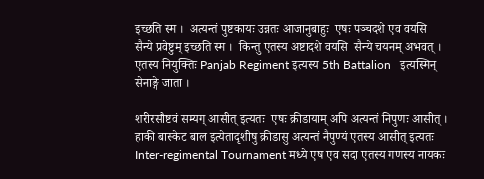इच्छति स्म ।  अत्यन्तं पुष्टकायः उन्नतः आजानुबाहुः  एषः पञ्चदशे एव वयसि सैन्ये प्रवेष्टुम् इच्छति स्म ।  किन्तु एतस्य अष्टादशे वयसि  सैन्ये चयनम् अभवत् । एतस्य नियुक्तिः Panjab Regiment इत्यस्य 5th Battalion   इत्यस्मिन्  सेनाङ्गे जाता ।

शरीरसौष्टवं सम्यग् आसीत् इत्यतः  एषः क्रीडायाम् अपि अत्यन्तं निपुणः आसीत् । हाकी बास्केट बाल इत्येतादृशीषु क्रीडासु अत्यन्तं नैपुण्यं एतस्य आसीत् इत्यतः Inter-regimental Tournament मध्ये एष एव सदा एतस्य गणस्य नायकः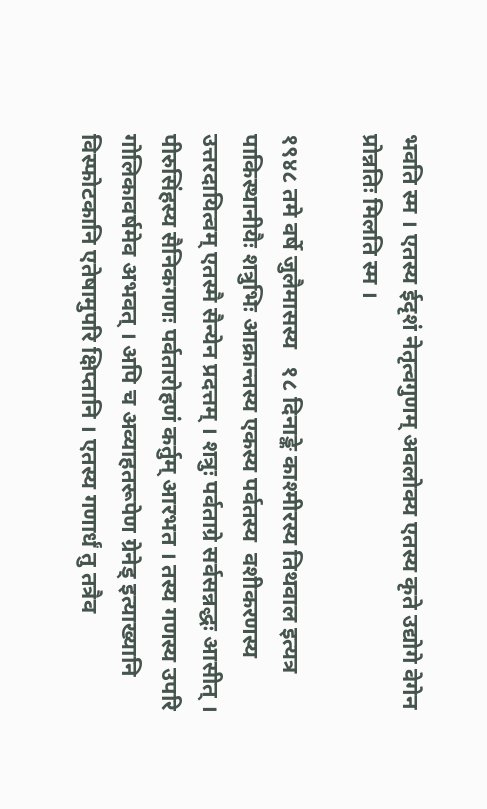भवति स्म । एतस्य ईदृशं नेतृत्वगुणम् अवलोक्य एतस्य कृते उद्योगे वेगेन प्रोन्नतिः मिलति स्म ।

१९४८ तमे वर्षे जुलैमासस्य   १८ दिनाङ्के काश्मीरस्य तिथवाल इत्यत्र  पाकिस्थानीयैः शत्रुभिः आक्रान्तस्य एकस्य पर्वतस्य  वशीकरणस्य उत्तरदायित्वम् एतस्मै सैन्येन प्रदत्तम् । शत्रुः पर्वताग्रे सर्वसन्नद्धः आसीत् । पीरुसिंहस्य सैनिकगणः पर्वतारोहणं कर्तुम् आरभत । तस्य गणस्य उपरि गोलिकावर्षमेव अभवत् । अपि च अव्याहतरूपेण ग्रेनेड् इत्याख्यानि विस्फोटकानि एतेषामुपरि क्षिप्तानि । एतस्य गणार्धं तु तत्रैव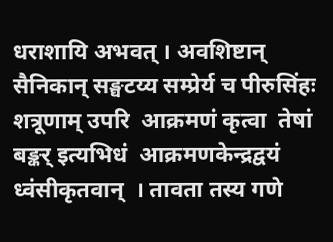धराशायि अभवत् । अवशिष्टान् सैनिकान् सङ्घटय्य सम्प्रेर्य च पीरुसिंहः शत्रूणाम् उपरि  आक्रमणं कृत्वा  तेषां बङ्कर् इत्यभिधं  आक्रमणकेन्द्रद्वयं ध्वंसीकृतवान्  । तावता तस्य गणे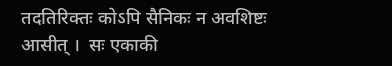तदतिरिक्तः कोऽपि सैनिकः न अवशिष्टः आसीत् ।  सः एकाकी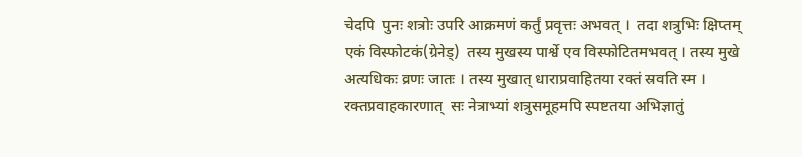चेदपि  पुनः शत्रोः उपरि आक्रमणं कर्तुं प्रवृत्तः अभवत् ।  तदा शत्रुभिः क्षिप्तम्  एकं विस्फोटकं(ग्रेनेड्)  तस्य मुखस्य पार्श्वे एव विस्फोटितमभवत् । तस्य मुखे  अत्यधिकः व्रणः जातः । तस्य मुखात् धाराप्रवाहितया रक्तं स्रवति स्म । रक्तप्रवाहकारणात्  सः नेत्राभ्यां शत्रुसमूहमपि स्पष्टतया अभिज्ञातुं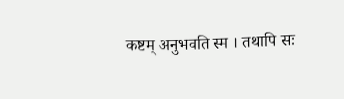कष्टम् अनुभवति स्म । तथापि सः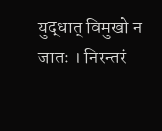युद्धात् विमुखो न जातः । निरन्तरं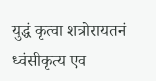युद्धं कृत्वा शत्रोरायतनं ध्वंसीकृत्य एव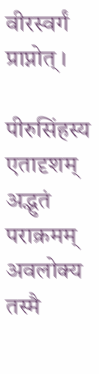वीरस्वर्गं प्राप्नोत् ।

पीरुसिंहस्य एतादृशम् अद्भुतं  पराक्रमम् अवलोक्य तस्मै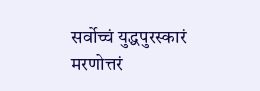सर्वोच्चं युद्धपुरस्कारं मरणोत्तरं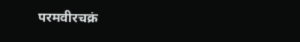परमवीरचक्रं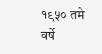१९५० तमे वर्षे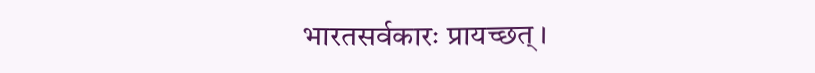भारतसर्वकारः प्रायच्छत् ।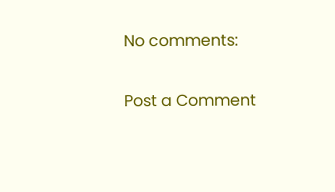No comments:

Post a Comment